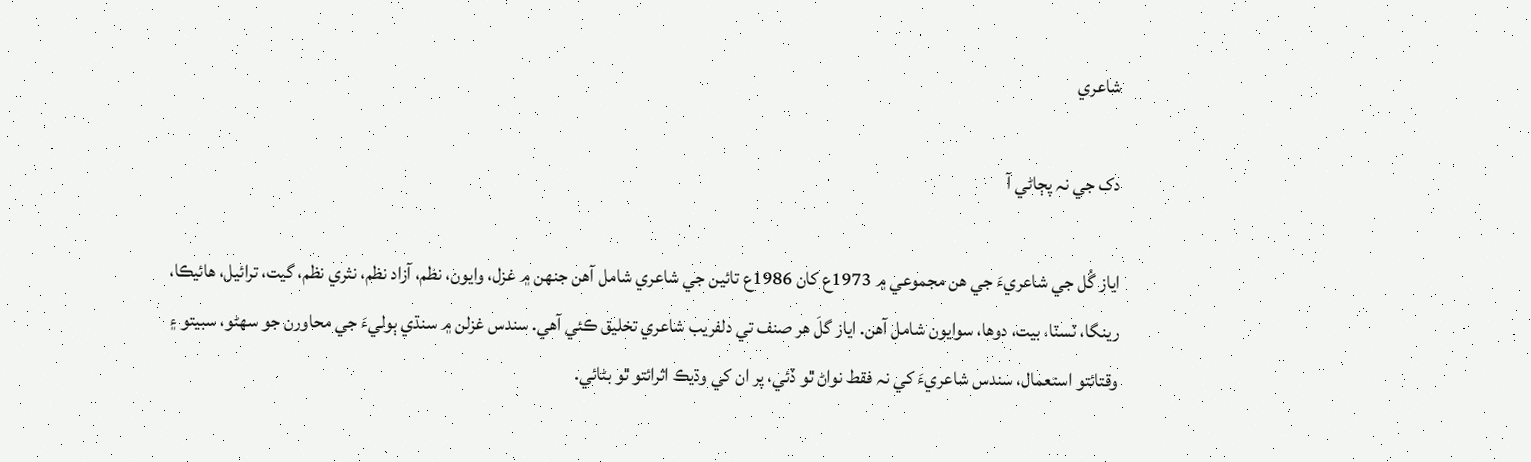شاعري

دک جي نہ پڄاڻي آ

اياز گُل جي شاعريءَ جي ھن مجموعي ۾ 1973ع کان 1986ع تائين جي شاعري شامل آھن جنھن ۾ غزل، وايون، نظم، آزاد نظم، نثري نظم، گيت، ترائيل، ھائيڪا، رينگا، ٽسٽا، بيت، دوھا، سوايون شامل آھن. اياز گلَ ھر صنف تي دلفريب شاعري تخليق ڪئي آھي. سندس غزلن ۾ سنڌي ٻوليءَ جي محاورن جو سھڻو، سبيتو ۽ وقتائتو استعمال، سندس شاعريءَ کي نہ فقط نواڻ ٿو ڏئي، پر ان کي وڌيڪ اثرائتو ٿو بڻائي.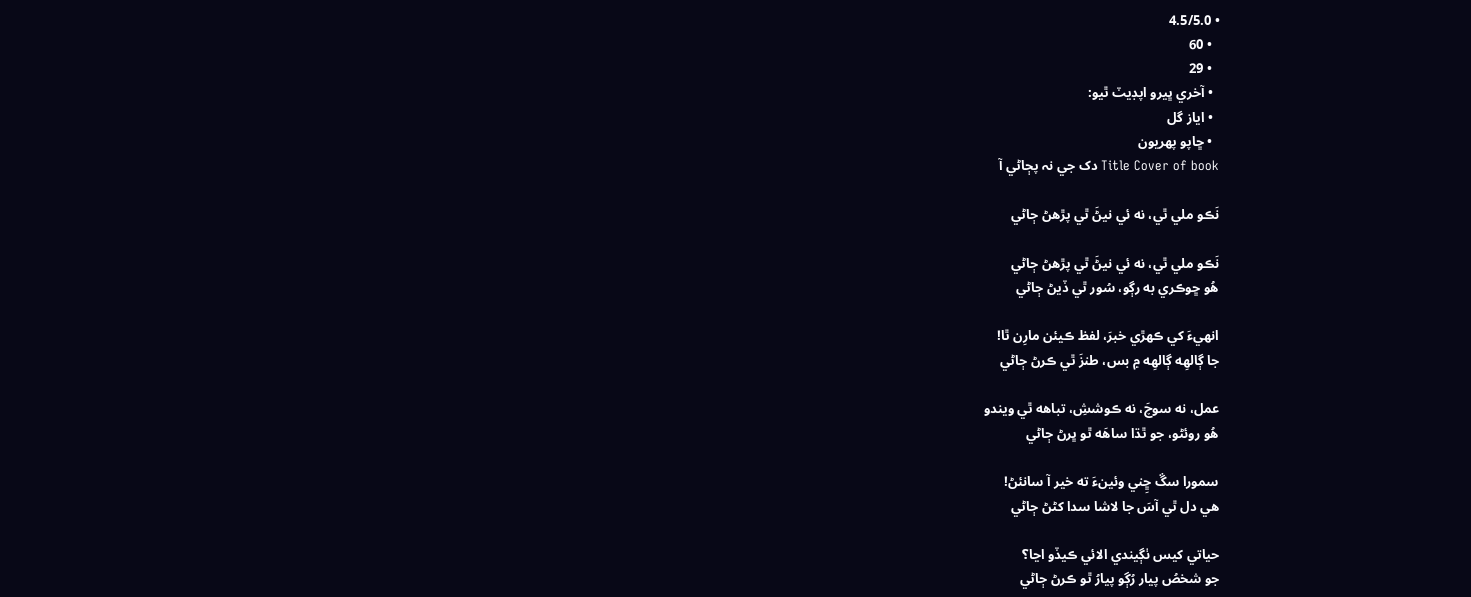• 4.5/5.0
  • 60
  • 29
  • آخري ڀيرو اپڊيٽ ٿيو:
  • اياز گل
  • ڇاپو پھريون
Title Cover of book دک جي نہ پڄاڻي آ

نَڪو ملي ٿي، نه ئي نيڻَ ٿي پڙهڻ ڄاڻي

نَڪو ملي ٿي، نه ئي نيڻَ ٿي پڙهڻ ڄاڻي
هُو ڇوڪري به رڳو، سُور ٿي ڏيڻ ڄاڻي

انهيءَ کي ڪهڙي خبرَ، لفظ ڪيئن مارِن ٿا!
جا ڳالهِه ڳالهِه ۾ بس، طنزَ ٿي ڪرڻ ڄاڻي

عمل، نه سوچَ، نه ڪوششِ، تباهه ٿي ويندو
هُو روئڻو، جو ٿڌا ساهَه ٿو ڀرڻ ڄاڻي

سمورا سڱ ڇِني وئينءَ ته خير آ سانئڻ!
هي دل ٿي آسَ جا لاشا سدا کڻڻ ڄاڻي

حياتي کيس ٺڳيندي الائي ڪيڏو اڃا؟
جو شخصُ پيار رُڳو پيارُ ٿو ڪرڻ ڄاڻي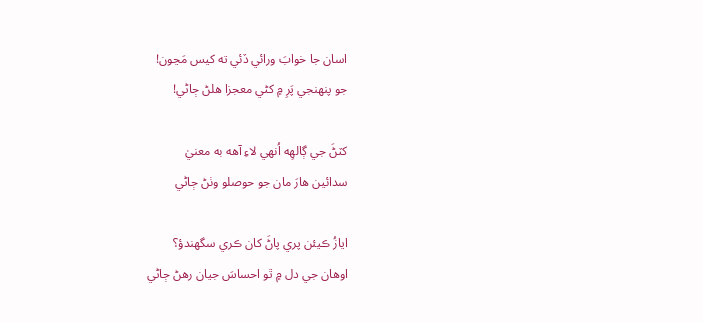اسان جا خوابَ ورائي ڏئي ته کيس مَڃون!
جو پنهنجي پَرِ ۾ کڻي معجزا هلڻ ڄاڻي!

کٽڻَ جي ڳالهِه اُنهي لاءِ آهه به معنيٰ
سدائين هارَ مان جو حوصلو وٺڻ ڄاڻي

ايازُ ڪيئن پري پاڻَ کان ڪري سگهندؤ؟
اوهان جي دل ۾ ٿو احساسَ جيان رهڻ ڄاڻي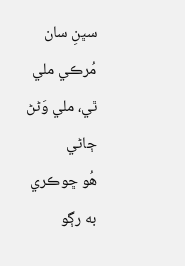سڀنِ سان مُرڪي ملي ٿي، ملي وَڻڻ ڄاڻي
هُو ڇوڪري به رڳو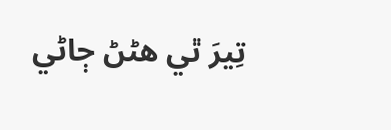تِيرَ ٿي هڻڻ ڄاڻي